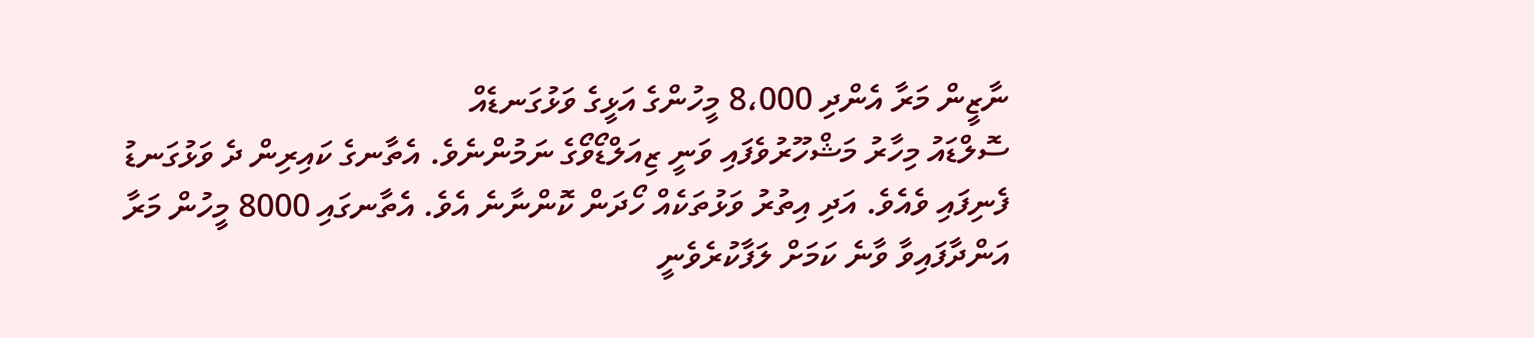ނާޒީން މަރާ އެންދި 8،000 މީހުންގެ އަޅީގެ ވަޅުގަނޑެއް
ސޮލްޑައު މިހާރު މަޝްހޫރުވެފައި ވަނީ ޒިއަލްޑޯވޯގެ ނަމުންނެވެ. އެތާނގެ ކައިރިން ދެ ވަޅުގަނޑު ފެނިފައި ވެއެވެ. އަދި އިތުރު ވަޅުތަކެއް ހޯދަން ކޮންނާނެ އެވެ. އެތާނގައި 8000 މީހުން މަރާ އަންދާފައިވާ ވާނެ ކަމަށް ލަފާކުރެވެނީ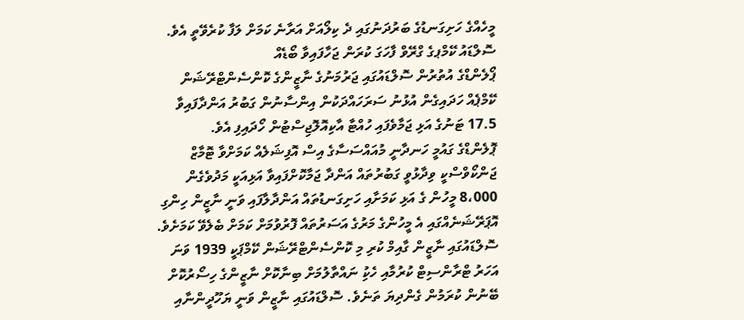މީހެއްގެ ހަށިގަނޑުގެ ބަރުދަނުގައި ދެ ކިލޯއަށް އަރާނެ ކަމަށް ލަފާ ކުރެވޭތީ އެވެ.
ސޮލްޑައު ކޭމްޕގެ ގްރޭވް ފާހަގަ ކުރަން ޖަހާފައިވާ ބޯޑެއް
ޕޯލެންޑްގެ އުތުރުން ސޮލްޑައުގައި ޖަރުމަނުގެ ނާޒީންގެ ކޮންސެންޓްރޭޝަން ކޭމްޕެއް ހަދައިގެން އުޅުނު ސަރަހައްދަކުން އިންސާނުން ގަބުރު އަންދާފައިވާ 17.5 ޓަނުގެ އަޅި ޖަމާވެފައި ހުއްޓާ އާކިއޮލޮޖިސްޓުން ހޯދައިފި އެވެ.
ޕޮލެންޑްގެ ގައުމީ ހަނދާނީ މުއައްސަސާގެ އިސް އޮފިޝަލެއް ކަމަށްވާ ޓޮމާޒް ޖަންކޯވްސްކީ ވިދާޅުވީ ގަބުރުތައް އަންދާ ޖަމާކޮށްފައިވާ އަޅިއަކީ މަދުވެގެން 8،000 މީހުން ގެ އަޅި ކަމަށާއި ހަށިގަނޑުތައް އަންދާލާފައި ވަނީ ނާޒީން ހިންގި އޮޕަރޭޝަނެއްގައި އެ މީހުންގެ މަރުގެ އަސަރުތައް ފޮރުވުމަށް ކަމަށް ބެލެވޭ ކަމަށެވެ.
ސޮލްޑައުގައި ނާޒީން ގާއިމް ކުރި މި ކޮންސެންޓްރޭޝަން ކޭމްޕަކީ 1939 ވަނަ އަހަރު ޓްރާންސިޓް ކުރުމާއި ހެކިު ނައްތާލުމަށް ބިނާކޮށް ނާޒީންގެ ހިސޯރުކޮށް ބޭނުން ކުރަމުން ގެންދިޔަ ތަނެވެ. ސޮލްޑައުގައި ނާޒީން ވަނީ ޔަހޫދީންނާއި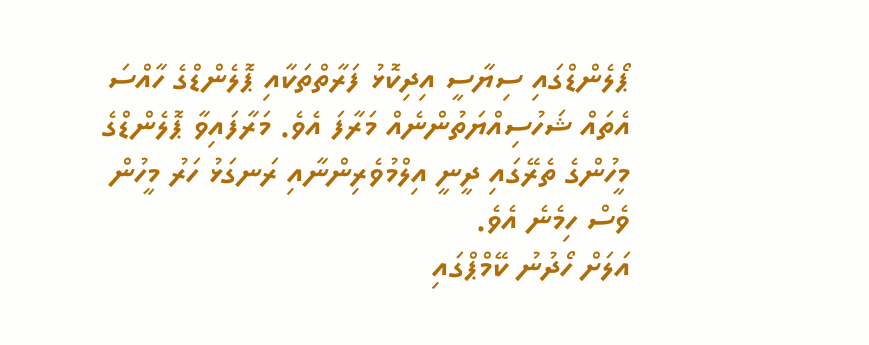ޕޯލެންޑްގައި ސިޔާސީ އިދިކޮޅު ފަރާތްތަކާއި ޕޮލެންޑްގެ ހާއްސަ އެތައް ޝަހުސިއްޔަތުންނެއް މަރާފަ އެވެ. މަރާފައިވާ ޕޮލެންޑްގެ މީހުންގެ ތެރޭގައި ދީނީ އިލްމުވެރިންނާއި ރަނގަޅު ހަރު މީހުން ވެސް ހިމެނެ އެވެ.
އަލަށް ހޯދުނު ކޭމްޕްގައި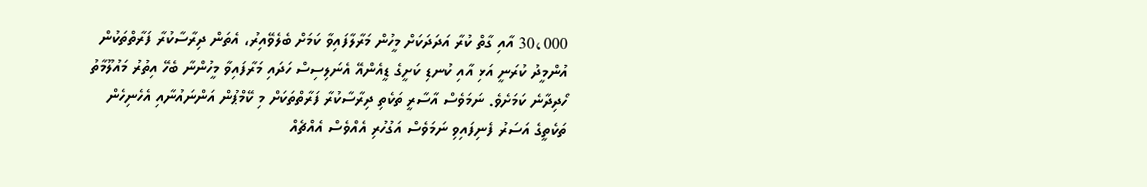30،000 އާއި ގާތް ކުރާ އަދަދަކަށް މީހުން މަރާލާފައިވާ ކަމަށް ބެލެވޭއިރު، އެތަން ދިރާސާކުރާ ފަރާތްތަކުން އުންމީދު ކުރަނީ އަޅި އާއި ކުނޑި ކަށީގެ ޑީއެންއޭ އެނަލިސިސް ހަދައި މަރާފައިވާ މީހުންނާ ބެހޭ އިތުރު މައުލޫމާތު ހޯދިދާނެ ކަމަށެވެ. ނަމަވެސް އާސާރީ ތަކެތި ދިރާސާކުރާ ފަރާތްތަކަށް މި ކޭމްޕުން އަންނައުނާއި އެހެނިހެން ތަކެތީގެ އަސަރު ފެނިފައިވި ނަމަވެސް އަގުހުރި އެއްވެސް އެއްޗެއް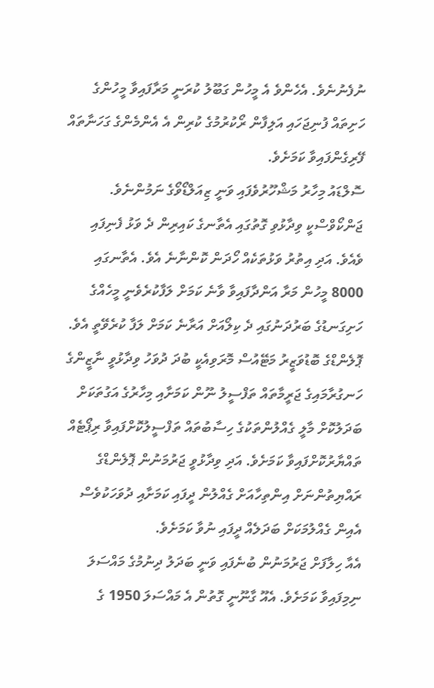ނުފެނުނެވެ. އެހެންވެ އެ މީހުން ގަބޫލު ކުރަނީ މަރާފައިވާ މީހުންގެ ހަށިތައް ފުނިޖަހައި އަލިފާން ރޯކުރުމުގެ ކުރިން އެ އެންމެންގެ ގަހަނާތައް ފޭރިގެންފައިވާ ކަމަށެވެ.
ސޮލްޑައު މިހާރު މަޝްހޫރުވެފައި ވަނީ ޒިއަލްޑޯވޯގެ ނަމުންނެވެ. ޖަންކޯވްސްކީ ވިދާޅުވި ގޮތުގައި އެތާނގެ ކައިރިން ދެ ވަޅު ފެނިފައި ވެއެވެ. އަދި އިތުރު ވަޅުތަކެއް ހޯދަން ކޮންނާނެ އެވެ. އެތާނގައި 8000 މީހުން މަރާ އަންދާފައިވާ ވާނެ ކަމަށް ލަފާކުރެވެނީ މީހެއްގެ ހަށިގަނޑުގެ ބަރުދަނުގައި ދެ ކިލޯއަށް އަރާނެ ކަމަށް ލަފާ ކުރެވޭތީ އެވެ.
ޕޮލެންޑްގެ ބޮޑުވަޒީރު މަޓޭއުސް މޮރަވިއެކީ ބުދަ ދުވަހު ވިދާޅުވީ ނާޒީންގެ ހަނގުރާމައިގެ ޖަރީމާތައް ތަފްސީލު ނޫން ކަމަށާއި މިހާރުގެ އަގުތަކަށް ބަދަލުކޮށް މާލީ ގެއްލުންތަކުގެ ހިސާބުތައް ތަފްސީލުކޮށްފައިވާ ރިޕޯޓެއް ތައްޔާރުކޮށްފައިވާ ކަމަށެވެ. އަދި ވިދާޅުވީ ޖަރުމަނުން ޕޮލެންޑްގެ ރައްޔިތުންނަށް އިންތިހާއަށް ގެއްލުން ދީފައި ކަމަށާއި ދުވަހަކުވެސް އެއިން ގެއްލުމަކަށް ބަދަލެއް ދީފައި ނުވާ ކަމަށެވެ.
އެއާ ހިލާފަށް ޖަރުމަނުން ބުނެފައި ވަނީ ބަދަލު ދިނުމުގެ މައްސަލަ ނިމިފައިވާ ކަމަށެވެ. އެއޫ ގާނޫނީ ގޮތުން އެ މައްސަލަ 1950 ގެ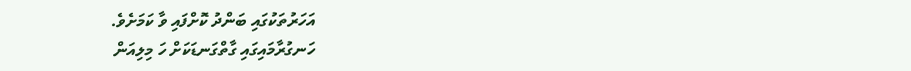އަހަރުތަކުގައި ބަންދު ކޮށްފައި ވާ ކަމަށެވެ.
ހަނގުރާމައިގައި ގާތްގަނޑަކަށް ހަ މިލިއަން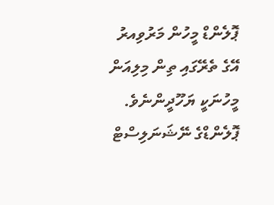ޕޮލެންޑް މީހުން މަރުވިއރު އޭގެ ތެރޭގައި ތިން މިލިއަން މީހުނަކީ ޔަހޫދީންނެވެ. ޕޮލެންޑްގެ ނޭޝަނަލިސްޓް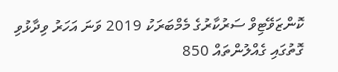ކޮންޒަވޭޓިވް ސަރުކާރުގެ މެމްބަރަކު 2019 ވަނަ އަހަރު ވިދާޅުވި ގޮތުގައި ގެއްލުންތައް 850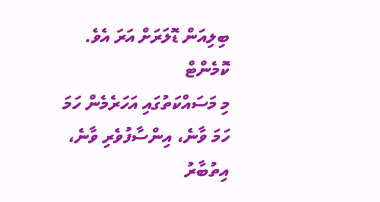ބިލިއަން ޑޮލަރަށް އަރަ އެވެ.
ކޮމެންޓް
މި މަސައްކަތުގައި އަހަރެމެން ހަމަ ހަމަ ވާނެ، އިންސާފުވެރި ވާނެ، އިތުބާރު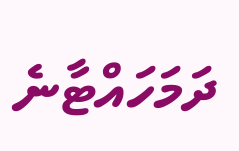ދަމަހައްޓާނެ